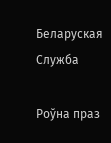Беларуская Служба

Роўна праз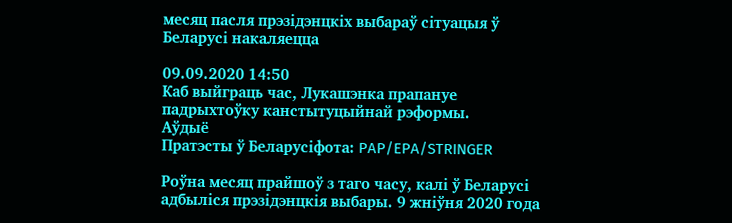месяц пасля прэзідэнцкіх выбараў сітуацыя ў Беларусі накаляецца

09.09.2020 14:50
Каб выйграць час, Лукашэнка прапануе падрыхтоўку канстытуцыйнай рэформы.
Аўдыё
Пратэсты ў Беларусіфота: PAP/EPA/STRINGER

Роўна месяц прайшоў з таго часу, калі ў Беларусі адбыліся прэзідэнцкія выбары. 9 жніўня 2020 года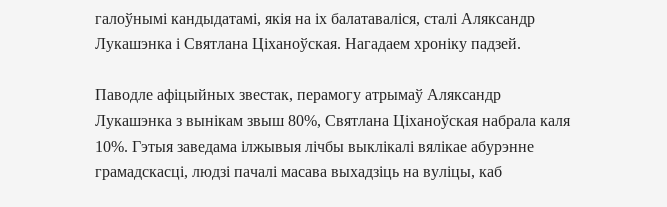галоўнымі кандыдатамі, якія на іх балатаваліся, сталі Аляксандр Лукашэнка і Святлана Ціханоўская. Нагадаем хроніку падзей.

Паводле афіцыйных звестак, перамогу атрымаў Аляксандр Лукашэнка з вынікам звыш 80%, Святлана Ціханоўская набрала каля 10%. Гэтыя заведама ілжывыя лічбы выклікалі вялікае абурэнне грамадскасці, людзі пачалі масава выхадзіць на вуліцы, каб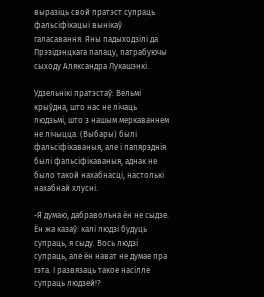выразіць свой пратэст супраць фальсіфікацыі вынікаў галасавання. Яны падыходзілі да Прэзідэнцкага палацу, патрабуючы сыходу Аляксандра Лукашэнкі.

Удзельнікі пратэстаў: Вельмі крыўдна, што нас не лічаць людзьмі, што з нашым меркаваннем не лічыцца. (Выбары) былі фальсіфікаваныя, але і папярэднія былі фальсіфікаваныя, аднак не было такой нахабнасці, настолькі нахабнай хлусні.

-Я думаю, дабравольна ён не сыдзе. Ён жа казаў: калі людзі будуць супраць, я сыду. Вось людзі супраць, але ён нават не думае пра гэта. І развязаць такое насілле супраць людзей!?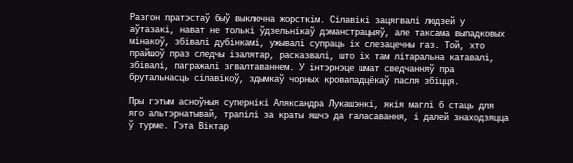Разгон пратэстаў быў выключна жорсткім. Сілавікі зацягвалі людзей у аўтазакі, нават не толькі ўдзельнікаў дэманстрацыяў, але таксама выпадковых мінакоў, збівалі дубінкамі, ужывалі супраць іх слезацечны газ. Той, хто прайшоў праз следчы ізалятар, расказвалі, што іх там літаральна катавалі, збівалі, пагражалі згвалтаваннем. У інтэрнэце шмат сведчанняў пра брутальнасць сілавікоў, здымкаў чорных кровападцёкаў пасля збіцця.

Пры гэтым асноўныя супернікі Аляксандра Лукашэнкі, якія маглі б стаць для яго альтэрнатывай, трапілі за краты яшчэ да галасавання, і далей знаходзяцца ў турме. Гэта Віктар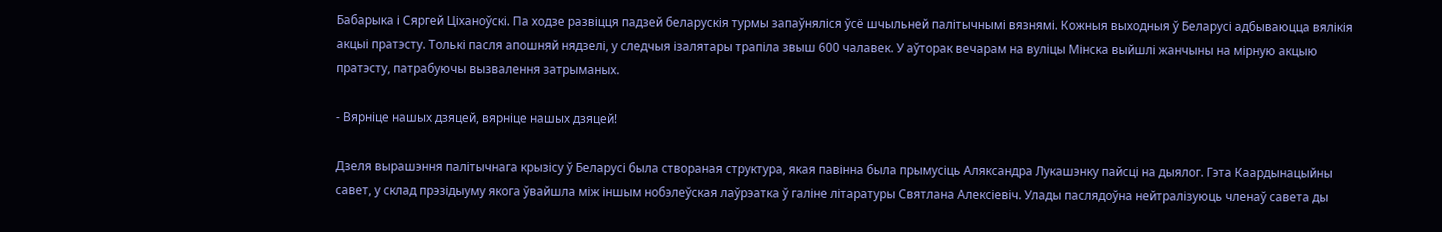Бабарыка і Сяргей Ціханоўскі. Па ходзе развіцця падзей беларускія турмы запаўняліся ўсё шчыльней палітычнымі вязнямі. Кожныя выходныя ў Беларусі адбываюцца вялікія акцыі пратэсту. Толькі пасля апошняй нядзелі, у следчыя ізалятары трапіла звыш 600 чалавек. У аўторак вечарам на вуліцы Мінска выйшлі жанчыны на мірную акцыю пратэсту, патрабуючы вызвалення затрыманых.

- Вярніце нашых дзяцей, вярніце нашых дзяцей!

Дзеля вырашэння палітычнага крызісу ў Беларусі была створаная структура, якая павінна была прымусіць Аляксандра Лукашэнку пайсці на дыялог. Гэта Каардынацыйны савет, у склад прэзідыуму якога ўвайшла між іншым нобэлеўская лаўрэатка ў галіне літаратуры Святлана Алексіевіч. Улады паслядоўна нейтралізуюць членаў савета ды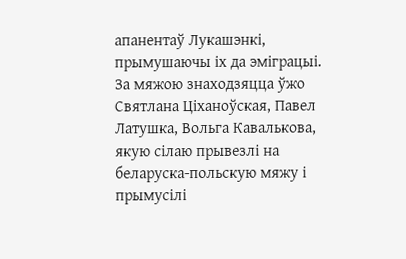апанентаў Лукашэнкі, прымушаючы іх да эміграцыі. За мяжою знаходзяцца ўжо Святлана Ціханоўская, Павел Латушка, Вольга Кавалькова, якую сілаю прывезлі на беларуска-польскую мяжу і прымусілі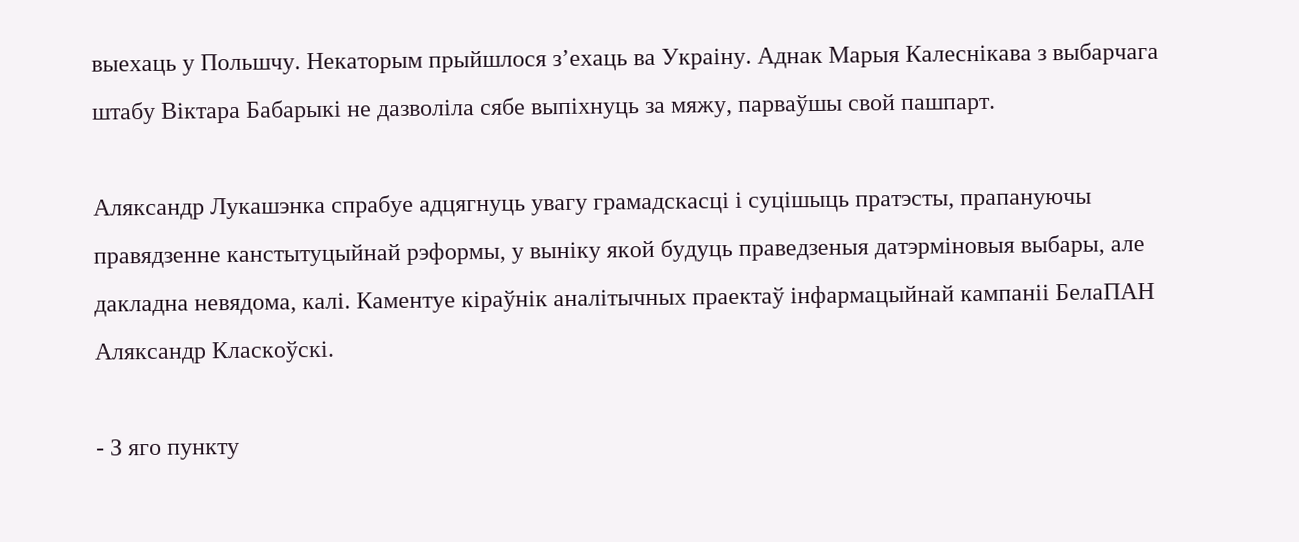выехаць у Польшчу. Некаторым прыйшлося з’ехаць ва Украіну. Аднак Марыя Калеснікава з выбарчага штабу Віктара Бабарыкі не дазволіла сябе выпіхнуць за мяжу, парваўшы свой пашпарт.

Аляксандр Лукашэнка спрабуе адцягнуць увагу грамадскасці і суцішыць пратэсты, прапануючы правядзенне канстытуцыйнай рэформы, у выніку якой будуць праведзеныя датэрміновыя выбары, але дакладна невядома, калі. Каментуе кіраўнік аналітычных праектаў інфармацыйнай кампаніі БелаПАН Аляксандр Класкоўскі.

- З яго пункту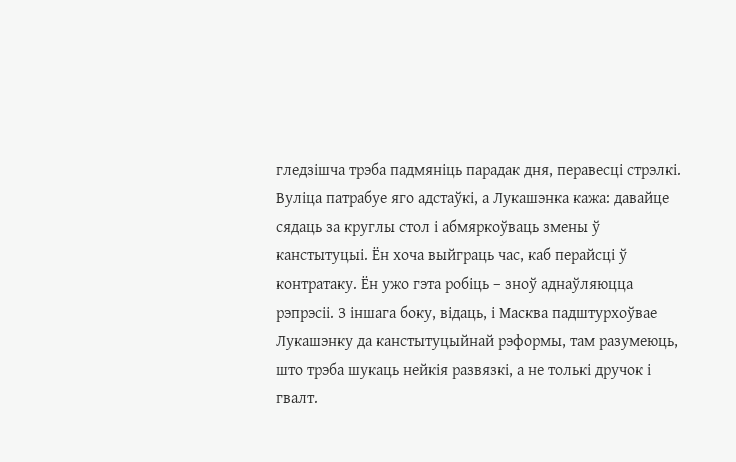гледзішча трэба падмяніць парадак дня, перавесці стрэлкі. Вуліца патрабуе яго адстаўкі, а Лукашэнка кажа: давайце сядаць за круглы стол і абмяркоўваць змены ў канстытуцыі. Ён хоча выйграць час, каб перайсці ў контратаку. Ён ужо гэта робіць – зноў аднаўляюцца рэпрэсіі. З іншага боку, відаць, і Масква падштурхоўвае Лукашэнку да канстытуцыйнай рэформы, там разумеюць, што трэба шукаць нейкія развязкі, а не толькі дручок і гвалт.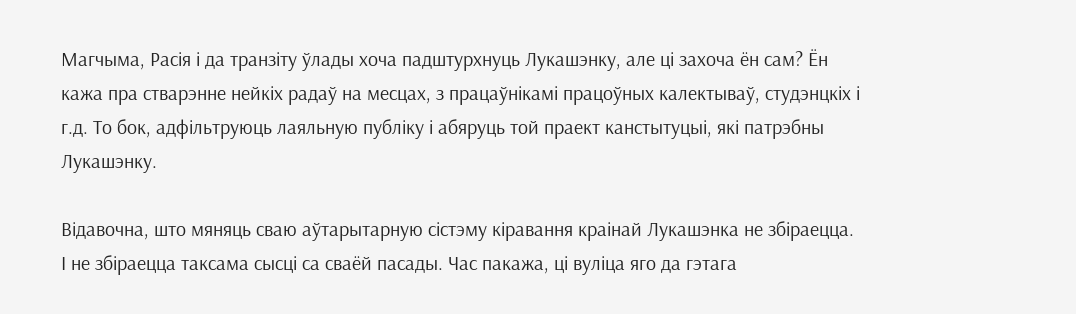Магчыма, Расія і да транзіту ўлады хоча падштурхнуць Лукашэнку, але ці захоча ён сам? Ён кажа пра стварэнне нейкіх радаў на месцах, з працаўнікамі працоўных калектываў, студэнцкіх і г.д. То бок, адфільтруюць лаяльную публіку і абяруць той праект канстытуцыі, які патрэбны Лукашэнку.

Відавочна, што мяняць сваю аўтарытарную сістэму кіравання краінай Лукашэнка не збіраецца. І не збіраецца таксама сысці са сваёй пасады. Час пакажа, ці вуліца яго да гэтага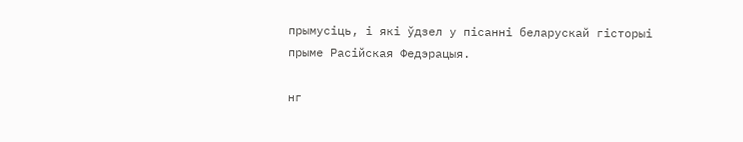прымусіць, і які ўдзел у пісанні беларускай гісторыі прыме Расійская Федэрацыя.

нг